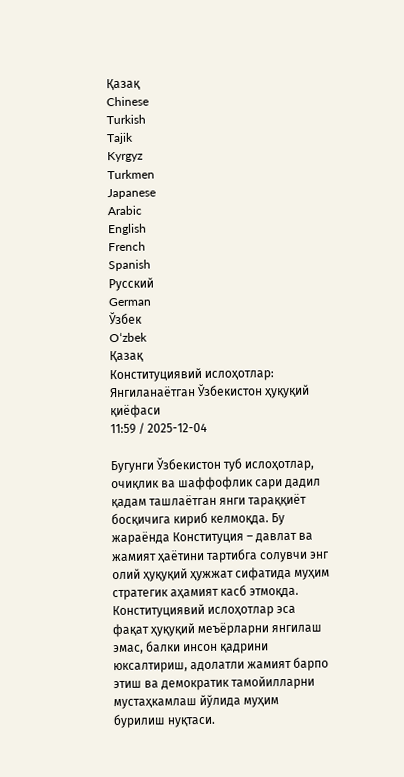Қазақ
Chinese
Turkish
Tajik
Kyrgyz
Turkmen
Japanese
Arabic
English
French
Spanish
Русский
German
Ўзбек
Oʻzbek
Қазақ
Конституциявий ислоҳотлар: Янгиланаётган Ўзбекистон ҳуқуқий қиёфаси
11:59 / 2025-12-04

Бугунги Ўзбекистон туб ислоҳотлар, очиқлик ва шаффофлик сари дадил қадам ташлаётган янги тараққиёт босқичига кириб келмоқда. Бу жараёнда Конституция – давлат ва жамият ҳаётини тартибга солувчи энг олий ҳуқуқий ҳужжат сифатида муҳим стратегик аҳамият касб этмоқда. Конституциявий ислоҳотлар эса фақат ҳуқуқий меъёрларни янгилаш эмас, балки инсон қадрини юксалтириш, адолатли жамият барпо этиш ва демократик тамойилларни мустаҳкамлаш йўлида муҳим бурилиш нуқтаси.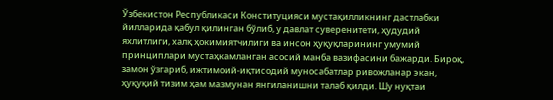Ўзбекистон Республикаси Конституцияси мустақилликнинг дастлабки йилларида қабул қилинган бўлиб, у давлат суверенитети, ҳудудий яхлитлиги, халқ ҳокимиятчилиги ва инсон ҳуқуқларининг умумий принциплари мустаҳкамланган асосий манба вазифасини бажарди. Бироқ, замон ўзгариб, ижтимоий-иқтисодий муносабатлар ривожланар экан, ҳуқуқий тизим ҳам мазмунан янгиланишни талаб қилди. Шу нуқтаи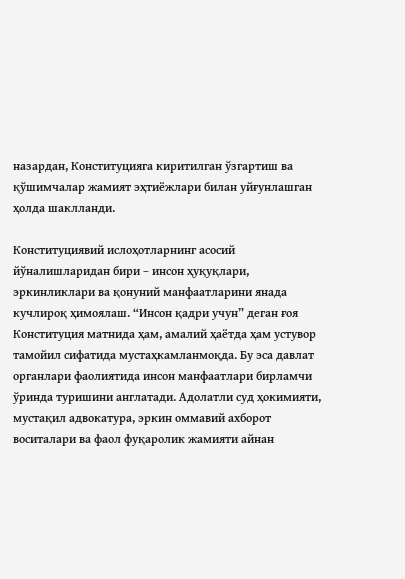назардан, Конституцияга киритилган ўзгартиш ва қўшимчалар жамият эҳтиёжлари билан уйғунлашган ҳолда шаклланди.

Конституциявий ислоҳотларнинг асосий йўналишларидан бири – инсон ҳуқуқлари, эркинликлари ва қонуний манфаатларини янада кучлироқ ҳимоялаш. “Инсон қадри учун” деган ғоя Конституция матнида ҳам, амалий ҳаётда ҳам устувор тамойил сифатида мустаҳкамланмоқда. Бу эса давлат органлари фаолиятида инсон манфаатлари бирламчи ўринда туришини англатади. Адолатли суд ҳокимияти, мустақил адвокатура, эркин оммавий ахборот воситалари ва фаол фуқаролик жамияти айнан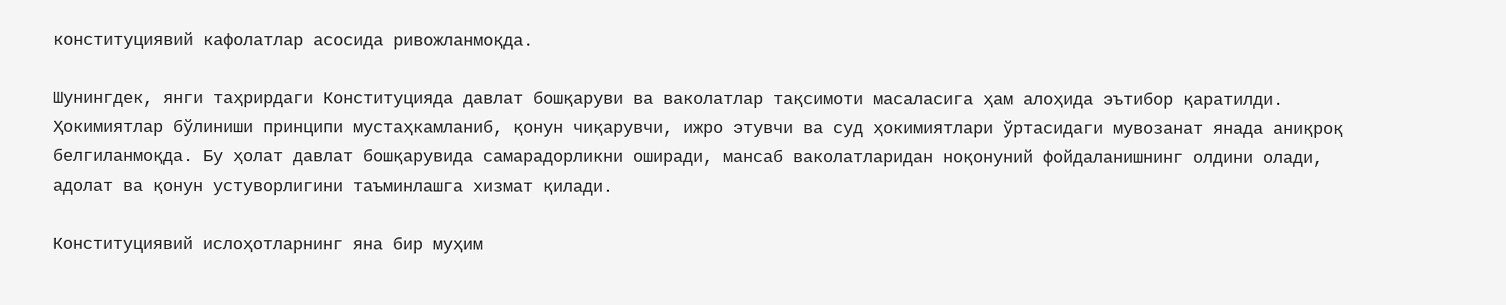конституциявий кафолатлар асосида ривожланмоқда.

Шунингдек, янги таҳрирдаги Конституцияда давлат бошқаруви ва ваколатлар тақсимоти масаласига ҳам алоҳида эътибор қаратилди. Ҳокимиятлар бўлиниши принципи мустаҳкамланиб, қонун чиқарувчи, ижро этувчи ва суд ҳокимиятлари ўртасидаги мувозанат янада аниқроқ белгиланмоқда. Бу ҳолат давлат бошқарувида самарадорликни оширади, мансаб ваколатларидан ноқонуний фойдаланишнинг олдини олади, адолат ва қонун устуворлигини таъминлашга хизмат қилади.

Конституциявий ислоҳотларнинг яна бир муҳим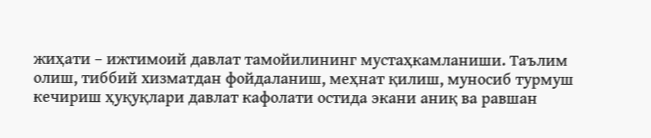жиҳати – ижтимоий давлат тамойилининг мустаҳкамланиши. Таълим олиш, тиббий хизматдан фойдаланиш, меҳнат қилиш, муносиб турмуш кечириш ҳуқуқлари давлат кафолати остида экани аниқ ва равшан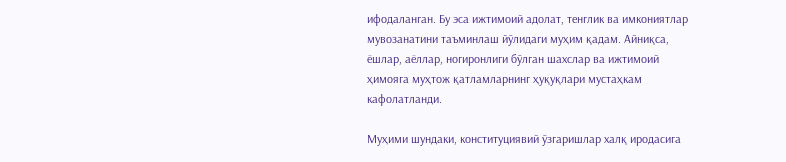ифодаланган. Бу эса ижтимоий адолат, тенглик ва имкониятлар мувозанатини таъминлаш йўлидаги муҳим қадам. Айниқса, ёшлар, аёллар, ногиронлиги бўлган шахслар ва ижтимоий ҳимояга муҳтож қатламларнинг ҳуқуқлари мустаҳкам кафолатланди.

Муҳими шундаки, конституциявий ўзгаришлар халқ иродасига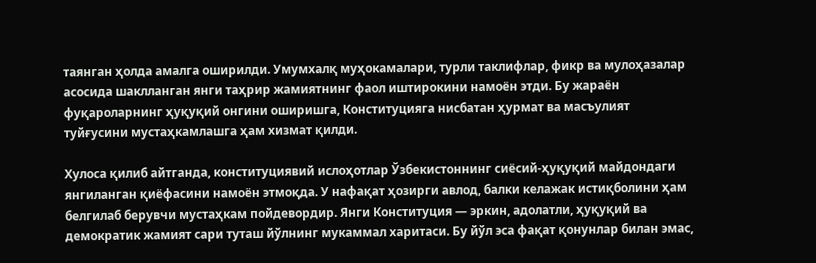таянган ҳолда амалга оширилди. Умумхалқ муҳокамалари, турли таклифлар, фикр ва мулоҳазалар асосида шаклланган янги таҳрир жамиятнинг фаол иштирокини намоён этди. Бу жараён фуқароларнинг ҳуқуқий онгини оширишга, Конституцияга нисбатан ҳурмат ва масъулият туйғусини мустаҳкамлашга ҳам хизмат қилди.

Хулоса қилиб айтганда, конституциявий ислоҳотлар Ўзбекистоннинг сиёсий-ҳуқуқий майдондаги янгиланган қиёфасини намоён этмоқда. У нафақат ҳозирги авлод, балки келажак истиқболини ҳам белгилаб берувчи мустаҳкам пойдевордир. Янги Конституция — эркин, адолатли, ҳуқуқий ва демократик жамият сари туташ йўлнинг мукаммал харитаси. Бу йўл эса фақат қонунлар билан эмас,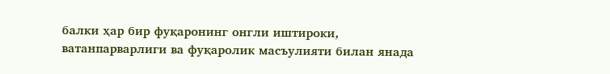балки ҳар бир фуқаронинг онгли иштироки, ватанпарварлиги ва фуқаролик масъулияти билан янада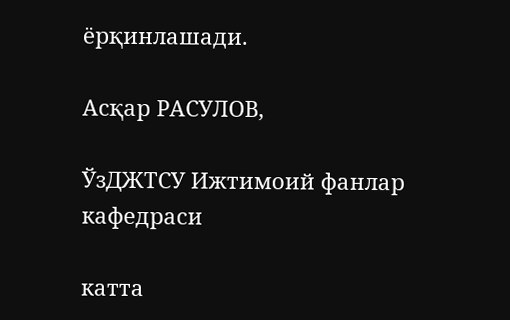ёрқинлашади.

Асқар РАСУЛОВ,

ЎзДЖТСУ Ижтимоий фанлар кафедраси

катта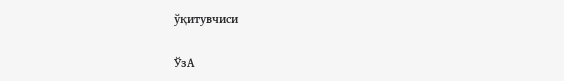ўқитувчиси

ЎзА